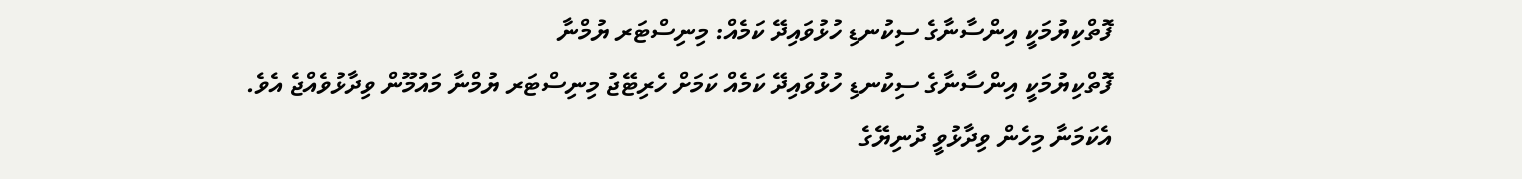ފޮތްކިޔުމަކީ އިންސާނާގެ ސިކުނޑި ހުޅުވައިދޭ ކަމެއް: މިނިސްޓަރ ޔުމްނާ
ފޮތްކިޔުމަކީ އިންސާނާގެ ސިކުނޑި ހުޅުވައިދޭ ކަމެއް ކަމަށް ހެރިޓޭޖު މިނިސްޓަރ ޔުމްނާ މައުމޫން ވިދާޅުވެއްޖެ އެވެ.
އެކަމަނާ މިހެން ވިދާޅުވީ ދުނިޔޭގެ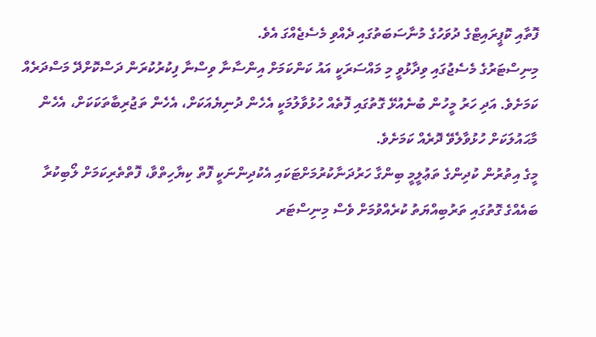ފޮތާއި ކޮޕީރައިޓްގެ ދުވަހުގެ މުނާސަބަތުގައި ދެއްވި މެސެޖެއްގަ އެވެ.
މިނިސްޓަރުގެ މެސެޖުގައި ވިދާޅުވީ މި މައްސަރަކީ އައު ކަންކަމަށް އިންސާނާ ވިސްނާ ފިކުރުކުރަން ދަސްކޮށްދޭ މަސްދަރެއް ކަމަށެވެ. އަދި ހަރު މީހުން ބުނެއުޅޭ ގޮތުގައި ފޮތެއް ހުޅުވާލުމަކީ އެހެން ދުނިޔެއަކަށް، އެހެން ތަޖުރިބާތަކަކަށް، އެހެން މާޙައުލަކަށް ހުޅުވާލެވޭ ދޮރެއް ކަމަށެވެ.
މީގެ އިތުރުން ކުދިންގެ ތަޢުލީމީ ބިންގާ ހަރުދަނާކުރުމަށްޓަކައި އެކުދިންނަކީ ފޮތް ކިޔާހިތްވާ، ފޮތްތެރިކަމަށް ލޯބިކުރާ ބައެއްގެ ގޮތުގައި ތަރުބިއްޔަތު ކުރެއްވުމަށް ވެސް މިނިސްޓަރ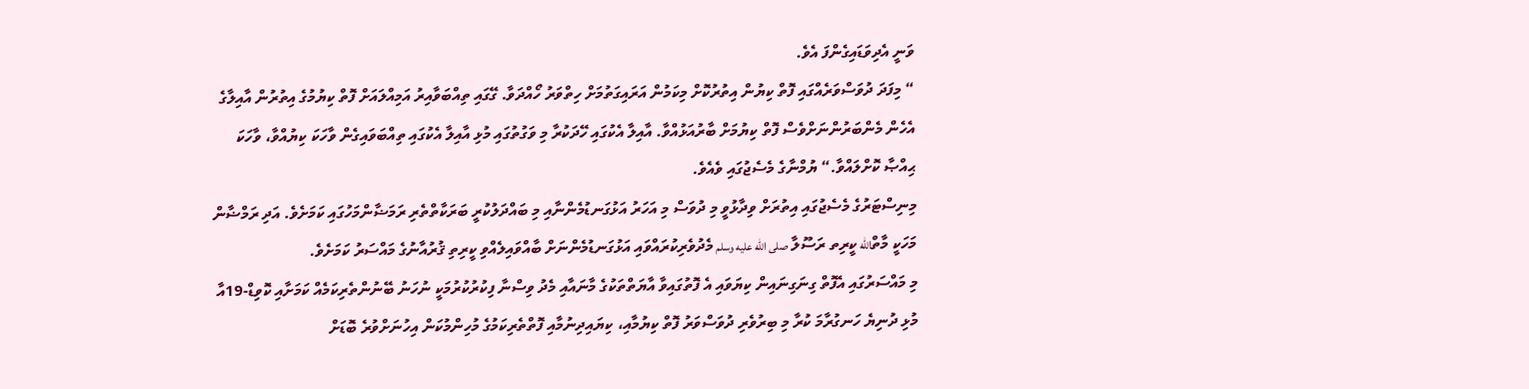ވަނީ އެދިވަޑައިގެންފަ އެވެ.
“ މިފަދަ ދުވަސްވަރެއްގައި ފޮތް ކިޔުން އިތުރުކޮށް މިކަމުން އަރައިގަތުމަށް ހިތްވަރު ހޯއްދަވާ. ގޭގައި ތިއްބަވާއިރު އަމިއްލައަށް ފޮތް ކިޔުމުގެ އިތުރުން އާއިލާގެ އެހެން މެންބަރުންނަށްވެސް ފޮތް ކިޔުމަށް ބާރުއަޅުއްވާ. އާއިލާ އެކުގައި ހޭދަކުރާ މި ވަގުތުގައި މުޅި އާއިލާ އެކުގައި ތިއްބަވައިގެން ވާހަކަ ކިޔުއްވާ، ވާހަކަ ޙިއްޞާ ކޮށްލައްވާ.“ ޔުމްނާގެ މެސެޖުގައި ވެއެވެ.
މިނިސްޓަރުގެ މެސެޖުގައި އިތުރަށް ވިދާޅުވީ މި ދުވަސް މި އަހަރު އަޅުގަނޑުމެންނާއި މި ބައްދަލުކުރީ ބަރަކާތްތެރި ރަމަޟާންމަހުގައި ކަމަށެވެ. އަދި ރަމްޟާން މަހަކީ މާތްالله ކީރިތ ރަސޫލާ صلى الله عليه وسلم މެދުވެރިކުރައްވައި އަޅުގަނޑުމެންނަށް ބާއްވައިލެއްވި ކީރިތި ޤުރުއާނުގެ މައްސަރު ކަމަށެވެ.
މި މައްސަރުގައި އެފޮތް ގިނަގިނައިން ކިޔަވައި އެ ފޮތުގައިވާ އާޔަތްތަކުގެ މާނައާއި މެދު ވިސްނާ ފިކުރުކުރުމަކީ ނުހަނު ބޭނުންތެރިކަމެއް ކަމަށާއި ކޮވިޑް-19އާ މުޅި ދުނިޔެ ހަނގުރާމަ ކުރާ މި ބިރުވެރި ދުވަސްވަރު ފޮތް ކިޔުމާއި، ކިޔައިދިނުމާއި ފޮތްތެރިކަމުގެ މުހިންމުކަން އިހުނަށްވުރެ ބޮޑަށް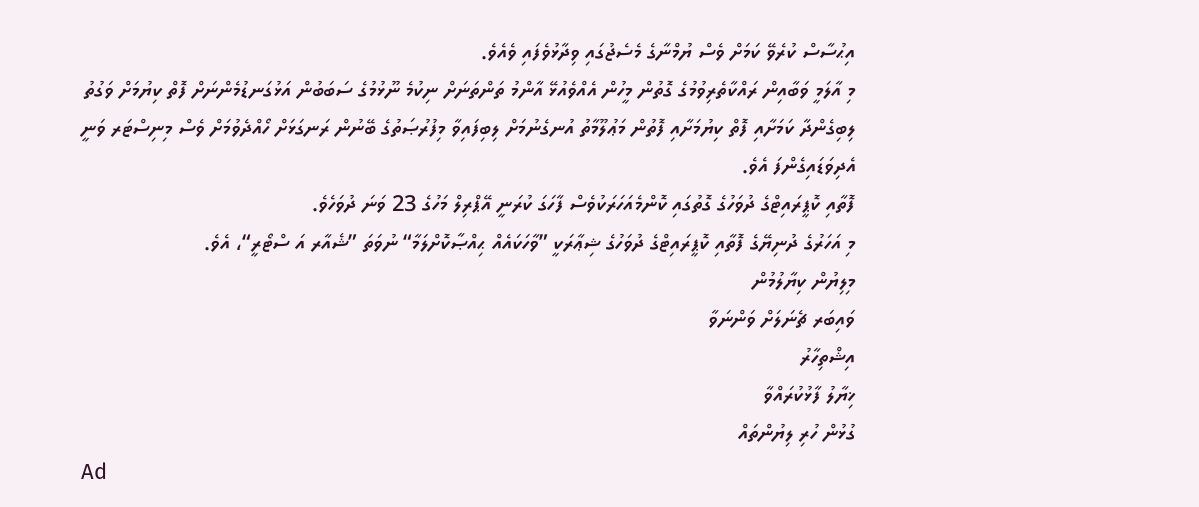އިޙުސާސް ކުރެވޭ ކަމަށް ވެސް ޔުމްނާގެ މެސެޖުގައި ވިދާޅުވެފައި ވެއެވެ.
މި އާލަމީ ވަބާއިން ރައްކާތެރިވުމުގެ ގޮތުން މީހުން އެއްވެއުޅޭ އާންމު ތަންތަނަށް ނިކުމެ ނޫޅުމުގެ ސަބަބުން އަޅުގަނޑުމެންނަށް ފޮތް ކިޔުމަށް ވަގުތު ލިބިގެންދާ ކަމަށާއި ފޮތް ކިޔުމަށާއި ފޮތުން މަޢުލޫމާތު އުނގެނުމަށް ލިބިފައިވާ މިފުރުޞަތުގެ ބޭނުން ރަނގަޅަށް ހޯއްދެވުމަށް ވެސް މިނިސްޓަރ ވަނީ އެދިވަޑައިގެންފަ އެވެ.
ފޮތާއި ކޮޕީރައިޓްގެ ދުވަހުގެ ގޮތުގައި ކޮންމެއަހަރަކުވެސް ފާހަގަ ކުރަނީ އޭޕްރިލް މަހުގެ 23 ވަނަ ދުވަހެވެ.
މި އަހަރުގެ ދުނިޔޭގެ ފޮތާއި ކޮޕީރައިޓްގެ ދުވަހުގެ ޝިޢާރަކީ ”ވާހަކައެއް ޙިއްޞާކޮށްލަމާ“ ނުވަތަ ”ޝެއާރ އަ ސްޓޯރީ“، އެވެ.
މިލިޔުން ކިޔާލުމުން
ވައިބަރ ޗެނަލަށް ވަންނަވާ
އިޝްތިހާރު
ޚިޔާލު ފާޅުކުރައްވާ
ގުޅުން ހުރި ލިޔުންތައް
Ad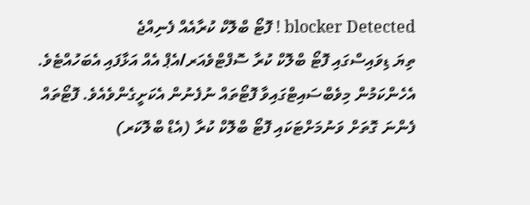blocker Detected ! ފޮޓޯ ބްލޮކް ކުރާއެއް ފެނިއްޖެ
ތިޔަ ޑިވައިސްގައި ފޮޓޯ ބްލޮކް ކުރާ ސޮފްޓްވެއަރ/އެޕް އެއް އަޅާފައި އެބަހުއްޓެވެ. އެހެންކަމުން މިވެބްސައިޓްގައިވާ ފޮޓޯތައް ނުފެނުން އެކަށީގެންވެއެވެ. ފޮޓޯތައް ފެންނަ ގޮތަށް ވަނުމަށްޓަކައި ފޮޓޯ ބްލޮކް ކުރާ (އެޑް ބްލޮކަރ)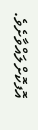އޮފކޮށްލައްވާށެވެ.